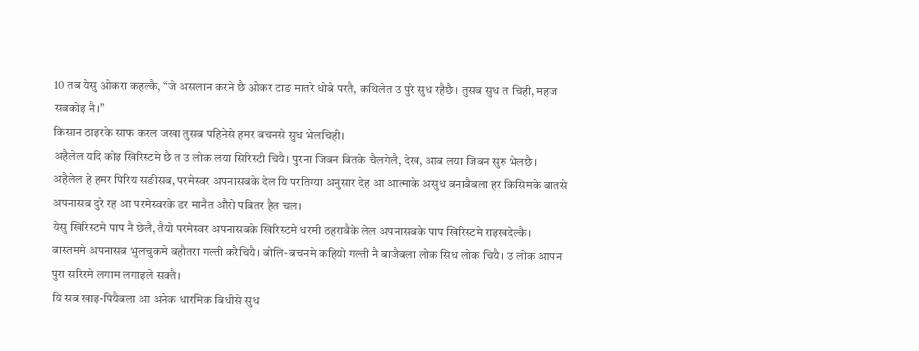10 तब येसु ओकरा कहल्कै, “जे असलान करने छै ओकर टाङ मातरे धोबे परतै, कथिलेत उ पुरे सुध रहैछै। तुसब सुध त चिही, महज सबकोइ नै।”
किसान ठाइरके साफ करल जखा तुसब पहिनेसे हमर बचनसे सुध भेलचिही।
अहैलेल यदि कोइ खिरिस्टमे छै त उ लोक लया सिरिस्टी चियै। पुरना जिबन बितके चैलगेलै, देख, आब लया जिबन सुरु भेलछै।
अहैलेल हे हमर पिरिय सङीसब, परमेस्वर अपनासबके देल यि परतिग्या अनुसार देह आ आत्माके असुध बनाबैबला हर किसिमके बातसे अपनासब दुरे रह आ परमेस्वरके डर मानैत औरो पबितर हैत चल।
येसु खिरिस्टमे पाप नै छेलै, तैयो परमेस्वर अपनासबके खिरिस्टमे धरमी ठहराबैके लेल अपनासबके पाप खिरिस्टमे राइखदेल्कै।
बास्तममे अपनासब भुलचुकमे बहौतरा गल्ती करैचियै। बोलि-बचनमे कहियो गल्ती नै बाजैबला लोक सिध लोक चियै। उ लोक आपन पुरा सरिरमे लगाम लगाइले सक्तै।
यि सब खाइ-पियैबला आ अनेक धारमिक बिधीसे सुध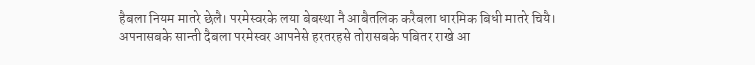हैबला नियम मातरे छेलै। परमेस्वरके लया बेबस्था नै आबैतलिक करैबला धारमिक बिधी मातरे चियै।
अपनासबके सान्ती दैबला परमेस्वर आपनेसे हरतरहसे तोरासबके पबितर राखे आ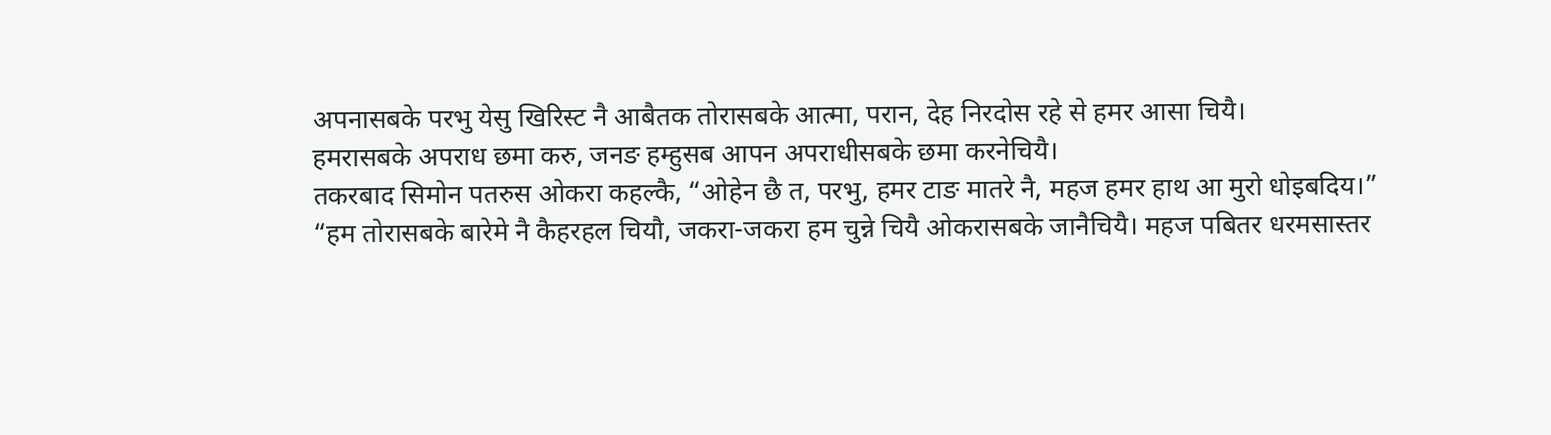अपनासबके परभु येसु खिरिस्ट नै आबैतक तोरासबके आत्मा, परान, देह निरदोस रहे से हमर आसा चियै।
हमरासबके अपराध छमा करु, जनङ हम्हुसब आपन अपराधीसबके छमा करनेचियै।
तकरबाद सिमोन पतरुस ओकरा कहल्कै, “ओहेन छै त, परभु, हमर टाङ मातरे नै, महज हमर हाथ आ मुरो धोइबदिय।”
“हम तोरासबके बारेमे नै कैहरहल चियौ, जकरा-जकरा हम चुन्ने चियै ओकरासबके जानैचियै। महज पबितर धरमसास्तर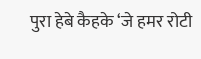पुरा हेबे कैहके ‘जे हमर रोटी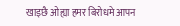खाइछै ओह्या हमर बिरोधमे आपन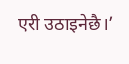एरी उठाइनेछै।’